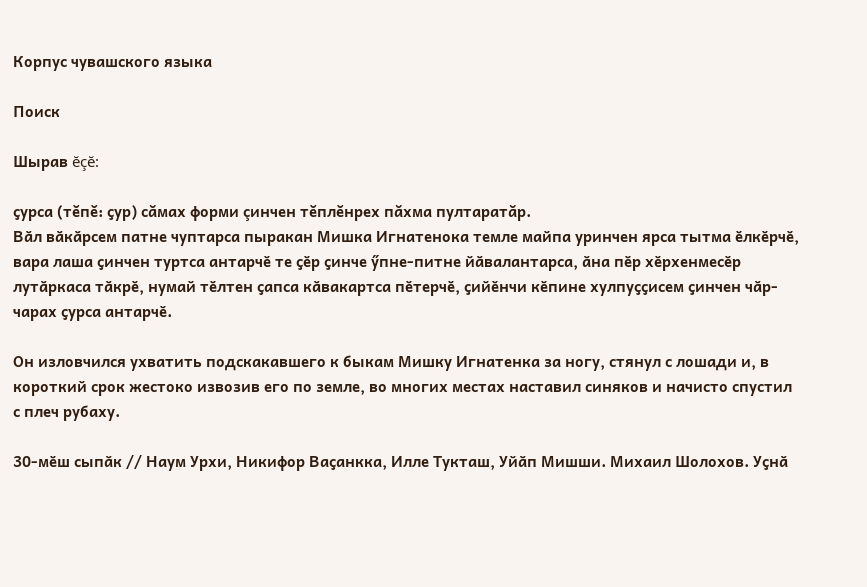Корпус чувашского языка

Поиск

Шырав ĕçĕ:

ҫурса (тĕпĕ: ҫур) сăмах форми çинчен тĕплĕнрех пăхма пултаратăр.
Вӑл вӑкӑрсем патне чуптарса пыракан Мишка Игнатенока темле майпа уринчен ярса тытма ӗлкӗрчӗ, вара лаша ҫинчен туртса антарчӗ те ҫӗр ҫинче ӳпне-питне йӑвалантарса, ӑна пӗр хӗрхенмесӗр лутӑркаса тӑкрӗ, нумай тӗлтен ҫапса кӑвакартса пӗтерчӗ, ҫийӗнчи кӗпине хулпуҫҫисем ҫинчен чӑр-чарах ҫурса антарчӗ.

Он изловчился ухватить подскакавшего к быкам Мишку Игнатенка за ногу, стянул с лошади и, в короткий срок жестоко извозив его по земле, во многих местах наставил синяков и начисто спустил с плеч рубаху.

30-мӗш сыпӑк // Наум Урхи, Никифор Ваҫанкка, Илле Тукташ, Уйӑп Мишши. Михаил Шолохов. Уҫнӑ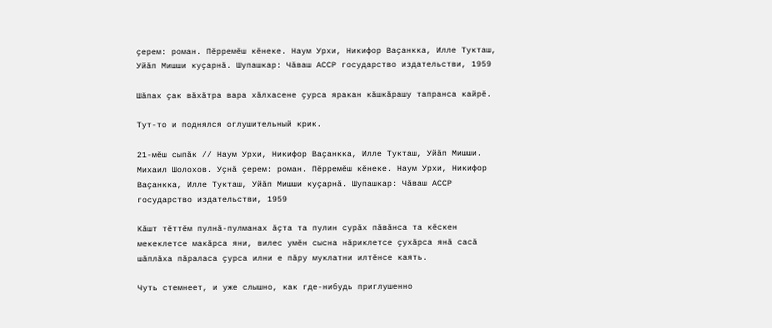ҫерем: роман. Пӗрремӗш кӗнеке. Наум Урхи, Никифор Ваҫанкка, Илле Тукташ, Уйӑп Мишши куҫарнӑ. Шупашкар: Чӑваш АССР государство издательстви, 1959

Шӑпах ҫак вӑхӑтра вара хӑлхасене ҫурса яракан кӑшкӑрашу тапранса кайрӗ.

Тут-то и поднялся оглушительный крик.

21-мӗш сыпӑк // Наум Урхи, Никифор Ваҫанкка, Илле Тукташ, Уйӑп Мишши. Михаил Шолохов. Уҫнӑ ҫерем: роман. Пӗрремӗш кӗнеке. Наум Урхи, Никифор Ваҫанкка, Илле Тукташ, Уйӑп Мишши куҫарнӑ. Шупашкар: Чӑваш АССР государство издательстви, 1959

Кӑшт тӗттӗм пулнӑ-пулманах ӑҫта та пулин сурӑх пӑвӑнса та кӗскен мекеклетсе макӑрса яни, вилес умӗн сысна нӑриклетсе ҫухӑрса янӑ сасӑ шӑплӑха пӑраласа ҫурса илни е пӑру муклатни илтӗнсе каять.

Чуть стемнеет, и уже слышно, как где-нибудь приглушенно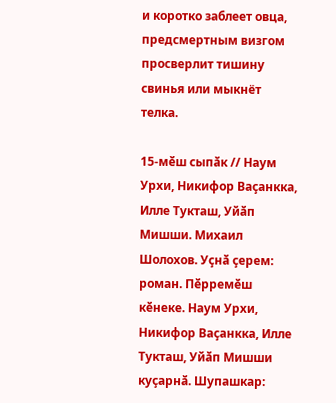и коротко заблеет овца, предсмертным визгом просверлит тишину свинья или мыкнёт телка.

15-мӗш сыпӑк // Наум Урхи, Никифор Ваҫанкка, Илле Тукташ, Уйӑп Мишши. Михаил Шолохов. Уҫнӑ ҫерем: роман. Пӗрремӗш кӗнеке. Наум Урхи, Никифор Ваҫанкка, Илле Тукташ, Уйӑп Мишши куҫарнӑ. Шупашкар: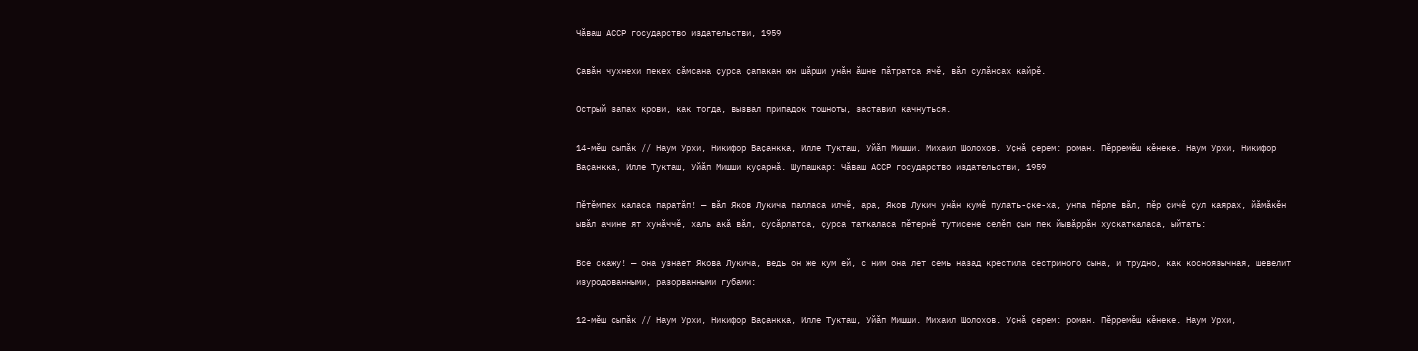Чӑваш АССР государство издательстви, 1959

Ҫавӑн чухнехи пекех сӑмсана ҫурса ҫапакан юн шӑрши унӑн ӑшне пӑтратса ячӗ, вӑл сулӑнсах кайрӗ.

Острый запах крови, как тогда, вызвал припадок тошноты, заставил качнуться.

14-мӗш сыпӑк // Наум Урхи, Никифор Ваҫанкка, Илле Тукташ, Уйӑп Мишши. Михаил Шолохов. Уҫнӑ ҫерем: роман. Пӗрремӗш кӗнеке. Наум Урхи, Никифор Ваҫанкка, Илле Тукташ, Уйӑп Мишши куҫарнӑ. Шупашкар: Чӑваш АССР государство издательстви, 1959

Пӗтӗмпех каласа паратӑп! — вӑл Яков Лукича палласа илчӗ, ара, Яков Лукич унӑн кумӗ пулать-ҫке-ха, унпа пӗрле вӑл, пӗр ҫичӗ ҫул каярах, йӑмӑкӗн ывӑл ачине ят хунӑччӗ, халь акӑ вӑл, сусӑрлатса, ҫурса таткаласа пӗтернӗ тутисене селӗп ҫын пек йывӑррӑн хускаткаласа, ыйтать:

Все скажу! — она узнает Якова Лукича, ведь он же кум ей, с ним она лет семь назад крестила сестриного сына, и трудно, как косноязычная, шевелит изуродованными, разорванными губами:

12-мӗш сыпӑк // Наум Урхи, Никифор Ваҫанкка, Илле Тукташ, Уйӑп Мишши. Михаил Шолохов. Уҫнӑ ҫерем: роман. Пӗрремӗш кӗнеке. Наум Урхи,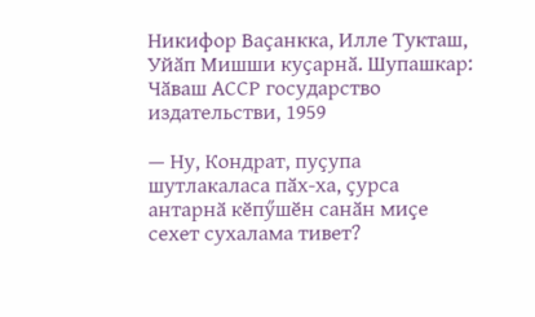Никифор Ваҫанкка, Илле Тукташ, Уйӑп Мишши куҫарнӑ. Шупашкар: Чӑваш АССР государство издательстви, 1959

— Ну, Кондрат, пуҫупа шутлакаласа пӑх-ха, ҫурса антарнӑ кӗпӳшӗн санӑн миҫе сехет сухалама тивет?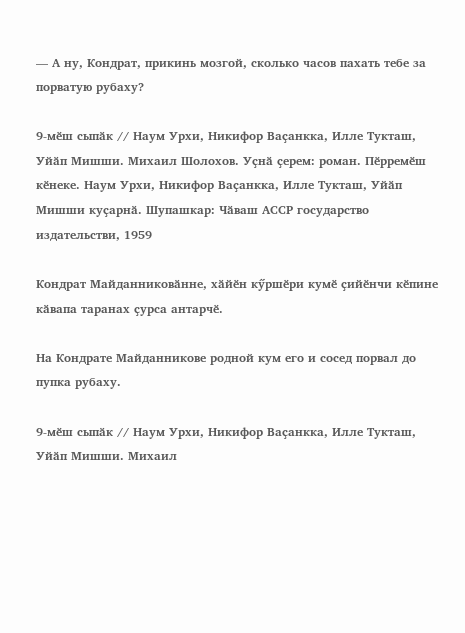— А ну, Кондрат, прикинь мозгой, сколько часов пахать тебе за порватую рубаху?

9-мӗш сыпӑк // Наум Урхи, Никифор Ваҫанкка, Илле Тукташ, Уйӑп Мишши. Михаил Шолохов. Уҫнӑ ҫерем: роман. Пӗрремӗш кӗнеке. Наум Урхи, Никифор Ваҫанкка, Илле Тукташ, Уйӑп Мишши куҫарнӑ. Шупашкар: Чӑваш АССР государство издательстви, 1959

Кондрат Майданниковӑнне, хӑйӗн кӳршӗри кумӗ ҫийӗнчи кӗпине кӑвапа таранах ҫурса антарчӗ.

На Кондрате Майданникове родной кум его и сосед порвал до пупка рубаху.

9-мӗш сыпӑк // Наум Урхи, Никифор Ваҫанкка, Илле Тукташ, Уйӑп Мишши. Михаил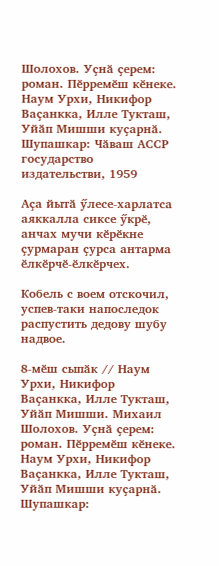Шолохов. Уҫнӑ ҫерем: роман. Пӗрремӗш кӗнеке. Наум Урхи, Никифор Ваҫанкка, Илле Тукташ, Уйӑп Мишши куҫарнӑ. Шупашкар: Чӑваш АССР государство издательстви, 1959

Аҫа йытӑ ӳлесе-харлатса аяккалла сиксе ӳкрӗ, анчах мучи кӗрӗкне ҫурмаран ҫурса антарма ӗлкӗрчӗ-ӗлкӗрчех.

Кобель с воем отскочил, успев-таки напоследок распустить дедову шубу надвое.

8-мӗш сыпӑк // Наум Урхи, Никифор Ваҫанкка, Илле Тукташ, Уйӑп Мишши. Михаил Шолохов. Уҫнӑ ҫерем: роман. Пӗрремӗш кӗнеке. Наум Урхи, Никифор Ваҫанкка, Илле Тукташ, Уйӑп Мишши куҫарнӑ. Шупашкар: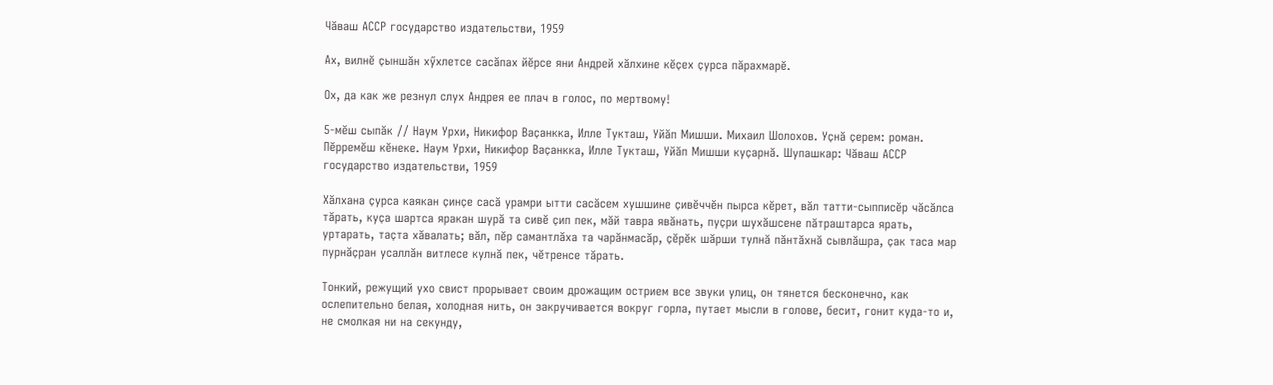Чӑваш АССР государство издательстви, 1959

Ах, вилнӗ ҫыншӑн хӳхлетсе сасӑпах йӗрсе яни Андрей хӑлхине кӗҫех ҫурса пӑрахмарӗ.

Ох, да как же резнул слух Андрея ее плач в голос, по мертвому!

5-мӗш сыпӑк // Наум Урхи, Никифор Ваҫанкка, Илле Тукташ, Уйӑп Мишши. Михаил Шолохов. Уҫнӑ ҫерем: роман. Пӗрремӗш кӗнеке. Наум Урхи, Никифор Ваҫанкка, Илле Тукташ, Уйӑп Мишши куҫарнӑ. Шупашкар: Чӑваш АССР государство издательстви, 1959

Хӑлхана ҫурса каякан ҫинҫе сасӑ урамри ытти сасӑсем хушшине ҫивӗччӗн пырса кӗрет, вӑл татти-сыпписӗр чӑсӑлса тӑрать, куҫа шартса яракан шурӑ та сивӗ ҫип пек, мӑй тавра явӑнать, пуҫри шухӑшсене пӑтраштарса ярать, уртарать, таҫта хӑвалать; вӑл, пӗр самантлӑха та чарӑнмасӑр, ҫӗрӗк шӑрши тулнӑ пӑнтӑхнӑ сывлӑшра, ҫак таса мар пурнӑҫран усаллӑн витлесе кулнӑ пек, чӗтренсе тӑрать.

Тонкий, режущий ухо свист прорывает своим дрожащим острием все звуки улиц, он тянется бесконечно, как ослепительно белая, холодная нить, он закручивается вокруг горла, путает мысли в голове, бесит, гонит куда-то и, не смолкая ни на секунду,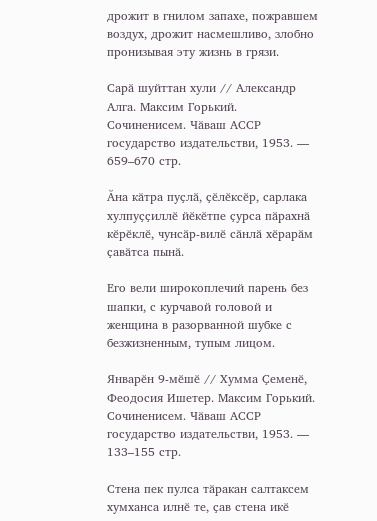дрожит в гнилом запахе, пожравшем воздух, дрожит насмешливо, злобно пронизывая эту жизнь в грязи.

Сарӑ шуйттан хули // Александр Алга. Максим Горький. Сочиненисем. Чӑваш АССР государство издательстви, 1953. — 659–670 стр.

Ӑна кӑтра пуҫлӑ, ҫӗлӗксӗр, сарлака хулпуҫҫиллӗ йӗкӗтпе ҫурса пӑрахнӑ кӗрӗклӗ, чунсӑр-вилӗ сӑнлӑ хӗрарӑм ҫавӑтса пынӑ.

Его вели широкоплечий парень без шапки, с курчавой головой и женщина в разорванной шубке с безжизненным, тупым лицом.

Январӗн 9-мӗшӗ // Хумма Ҫеменӗ, Феодосия Ишетер. Максим Горький. Сочиненисем. Чӑваш АССР государство издательстви, 1953. — 133–155 стр.

Стена пек пулса тӑракан салтаксем хумханса илнӗ те, ҫав стена икӗ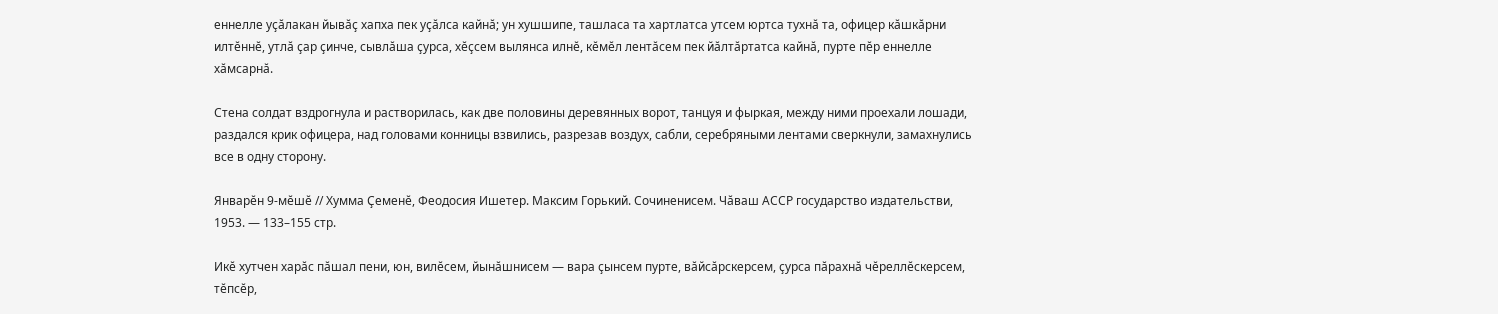еннелле уҫӑлакан йывӑҫ хапха пек уҫӑлса кайнӑ; ун хушшипе, ташласа та хартлатса утсем юртса тухнӑ та, офицер кӑшкӑрни илтӗннӗ, утлӑ ҫар ҫинче, сывлӑша ҫурса, хӗҫсем вылянса илнӗ, кӗмӗл лентӑсем пек йӑлтӑртатса кайнӑ, пурте пӗр еннелле хӑмсарнӑ.

Стена солдат вздрогнула и растворилась, как две половины деревянных ворот, танцуя и фыркая, между ними проехали лошади, раздался крик офицера, над головами конницы взвились, разрезав воздух, сабли, серебряными лентами сверкнули, замахнулись все в одну сторону.

Январӗн 9-мӗшӗ // Хумма Ҫеменӗ, Феодосия Ишетер. Максим Горький. Сочиненисем. Чӑваш АССР государство издательстви, 1953. — 133–155 стр.

Икӗ хутчен харӑс пӑшал пени, юн, вилӗсем, йынӑшнисем — вара ҫынсем пурте, вӑйсӑрскерсем, ҫурса пӑрахнӑ чӗреллӗскерсем, тӗпсӗр,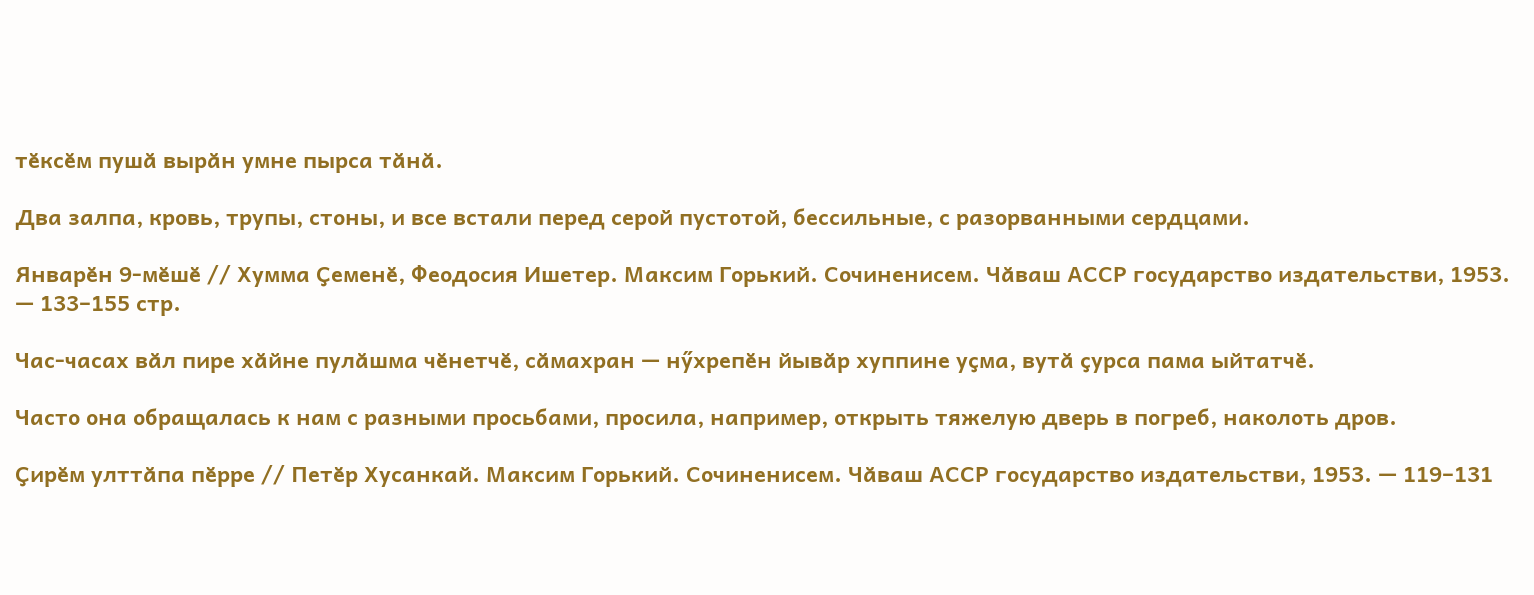тӗксӗм пушӑ вырӑн умне пырса тӑнӑ.

Два залпа, кровь, трупы, стоны, и все встали перед серой пустотой, бессильные, с разорванными сердцами.

Январӗн 9-мӗшӗ // Хумма Ҫеменӗ, Феодосия Ишетер. Максим Горький. Сочиненисем. Чӑваш АССР государство издательстви, 1953. — 133–155 стр.

Час-часах вӑл пире хӑйне пулӑшма чӗнетчӗ, сӑмахран — нӳхрепӗн йывӑр хуппине уҫма, вутӑ ҫурса пама ыйтатчӗ.

Часто она обращалась к нам с разными просьбами, просила, например, открыть тяжелую дверь в погреб, наколоть дров.

Ҫирӗм улттӑпа пӗрре // Петӗр Хусанкай. Максим Горький. Сочиненисем. Чӑваш АССР государство издательстви, 1953. — 119–131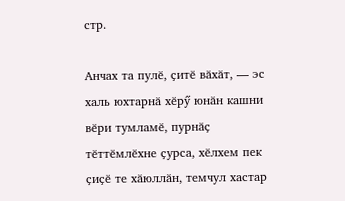стр.

Анчах та пулӗ, ҫитӗ вӑхӑт, — эс халь юхтарнӑ хӗрӳ юнӑн кашни вӗри тумламӗ, пурнӑҫ тӗттӗмлӗхне ҫурса, хӗлхем пек ҫиҫӗ те хӑюллӑн, темчул хастар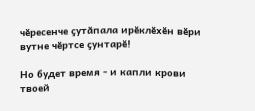чӗресенче ҫутӑпала ирӗклӗхӗн вӗри вутне чӗртсе ҫунтарӗ!

Но будет время - и капли крови твоей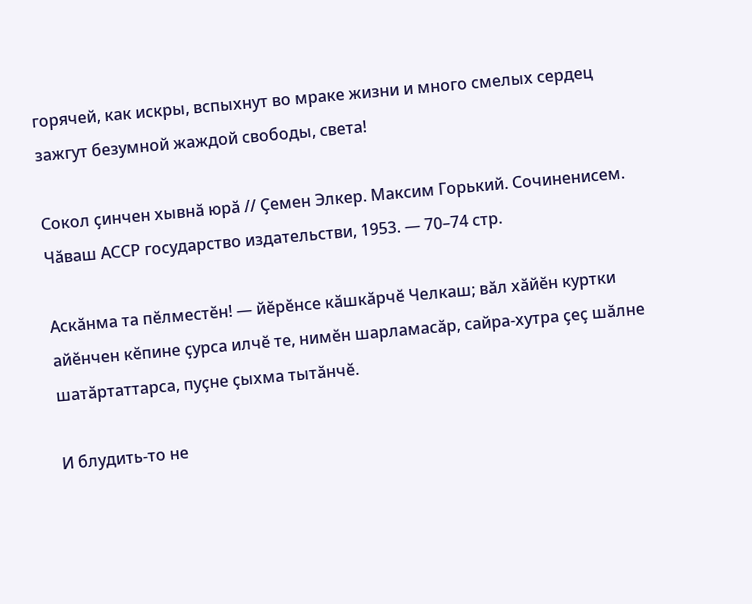горячей, как искры, вспыхнут во мраке жизни и много смелых сердец зажгут безумной жаждой свободы, света!

Сокол ҫинчен хывнӑ юрӑ // Ҫемен Элкер. Максим Горький. Сочиненисем. Чӑваш АССР государство издательстви, 1953. — 70–74 стр.

Аскӑнма та пӗлместӗн! — йӗрӗнсе кӑшкӑрчӗ Челкаш; вӑл хӑйӗн куртки айӗнчен кӗпине ҫурса илчӗ те, нимӗн шарламасӑр, сайра-хутра ҫеҫ шӑлне шатӑртаттарса, пуҫне ҫыхма тытӑнчӗ.

И блудить-то не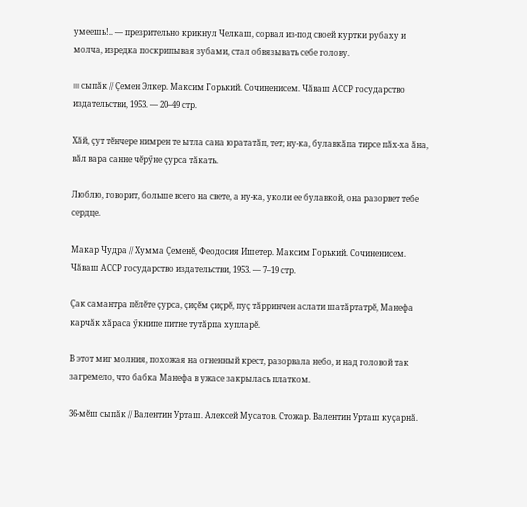умеешь!.. — презрительно крикнул Челкаш, сорвал из-под своей куртки рубаху и молча, изредка поскрипывая зубами, стал обвязывать себе голову.

III сыпӑк // Ҫемен Элкер. Максим Горький. Сочиненисем. Чӑваш АССР государство издательстви, 1953. — 20–49 стр.

Хӑй, ҫут тӗнчере нимрен те ытла сана юрататӑп, тет; ну-ка, булавкӑпа тирсе пӑх-ха ӑна, вӑл вара санне чӗрӳне ҫурса тӑкать.

Люблю, говорит, больше всего на свете, а ну-ка, уколи ее булавкой, она разорвет тебе сердце.

Макар Чудра // Хумма Ҫеменӗ, Феодосия Ишетер. Максим Горький. Сочиненисем. Чӑваш АССР государство издательстви, 1953. — 7–19 стр.

Ҫак самантра пӗлӗте ҫурса, ҫиҫӗм ҫиҫрӗ, пуҫ тӑрринчен аслати шатӑртатрӗ, Манефа карчӑк хӑраса ӳкнипе питне тутӑрпа хупларӗ.

В этот миг молния, похожая на огненный крест, разорвала небо, и над головой так загремело, что бабка Манефа в ужасе закрылась платком.

36-мӗш сыпӑк // Валентин Урташ. Алексей Мусатов. Стожар. Валентин Урташ куҫарнӑ.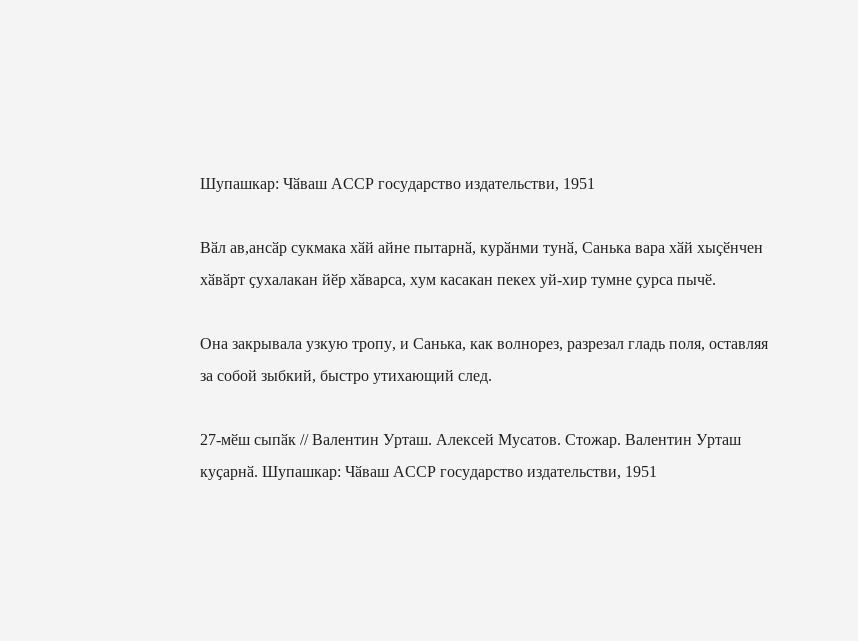Шупашкар: Чӑваш АССР государство издательстви, 1951

Вӑл ав,ансӑр сукмака хӑй айне пытарнӑ, курӑнми тунӑ, Санька вара хӑй хыҫӗнчен хӑвӑрт ҫухалакан йӗр хӑварса, хум касакан пекех уй-хир тумне ҫурса пычӗ.

Она закрывала узкую тропу, и Санька, как волнорез, разрезал гладь поля, оставляя за собой зыбкий, быстро утихающий след.

27-мӗш сыпӑк // Валентин Урташ. Алексей Мусатов. Стожар. Валентин Урташ куҫарнӑ. Шупашкар: Чӑваш АССР государство издательстви, 1951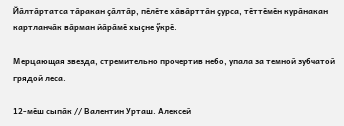Йӑлтӑртатса тӑракан ҫӑлтӑр, пӗлӗте хӑвӑрттӑн ҫурса, тӗттӗмӗн курӑнакан картланчӑк вӑрман йӑрӑмӗ хыҫне ӳкрӗ.

Мерцающая звезда, стремительно прочертив небо, упала за темной зубчатой грядой леса.

12-мӗш сыпӑк // Валентин Урташ. Алексей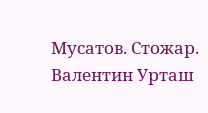Мусатов. Стожар. Валентин Урташ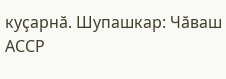куҫарнӑ. Шупашкар: Чӑваш АССР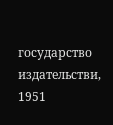государство издательстви, 1951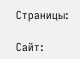Страницы:

Сайт: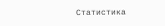Статистика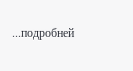...подробней